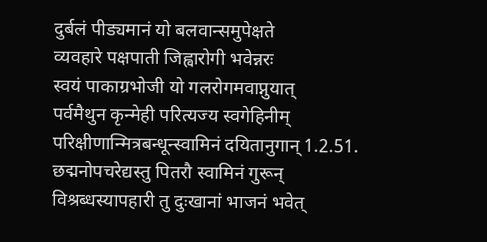दुर्बलं पीड्यमानं यो बलवान्समुपेक्षते
व्यवहारे पक्षपाती जिह्वारोगी भवेन्नरः
स्वयं पाकाग्रभोजी यो गलरोगमवाप्नुयात्
पर्वमैथुन कृन्मेही परित्यज्य स्वगेहिनीम्
परिक्षीणान्मित्रबन्धून्स्वामिनं दयितानुगान् 1.2.51.
छद्मनोपचरेद्यस्तु पितरौ स्वामिनं गुरून्
विश्रब्धस्यापहारी तु दुःखानां भाजनं भवेत्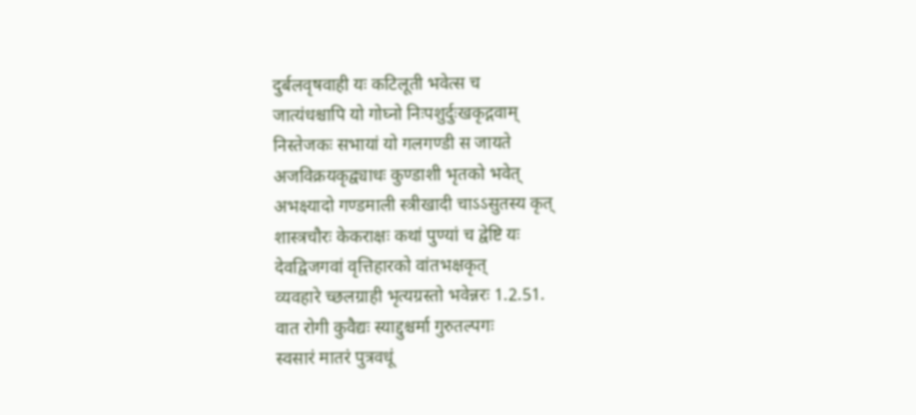दुर्बलवृषवाही यः कटिलूती भवेत्स च
जात्यंधश्चापि यो गोघ्नो निःपशुर्दुःखकृद्गवाम्
निस्तेजकः सभायां यो गलगण्डी स जायते
अजविक्रयकृद्व्याधः कुण्डाशी भृतको भवेत्
अभक्ष्यादो गण्डमाली स्त्रीखादी चाऽऽसुतस्य कृत्
शास्त्रचौरः केकराक्षः कथां पुण्यां च द्वेष्टि यः
देवद्विजगवां वृत्तिहारको वांतभक्षकृत्
व्यवहारे च्छलग्राही भृत्यग्रस्तो भवेन्नरः 1.2.51.
वात रोगी कुवैद्यः स्याद्दुश्चर्मा गुरुतल्पगः
स्वसारं मातरं पुत्रवधूं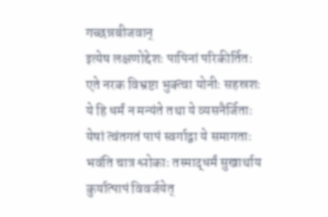गच्छन्नबीजवान्
इत्येष लक्षणोद्देशः पापिनां परिकीर्तितः
एते नरक विभ्रष्टा भुक्त्वा योनीः सहस्रशः
ये हि धर्मं न मन्यंते तथा ये व्यसनैर्जिताः
येषां त्वंतगतं पापं स्वर्गाद्वा ये समागताः
भवंति चात्र श्लोकाः तस्माद्धर्मं सुखार्थाय कुर्यात्पापं विवर्जयेत्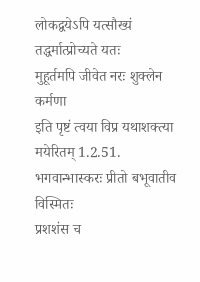लोकद्वयेऽपि यत्सौख्यं तद्धर्मात्प्रोच्यते यतः
मुहूर्तमपि जीवेत नरः शुक्लेन कर्मणा
इति पृष्टं त्वया विप्र यथाशक्त्या मयेरितम् 1.2.51.
भगवान्भास्करः प्रीतो बभूवातीव विस्मितः
प्रशशंस च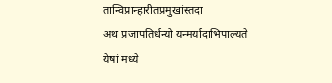तान्विप्रान्हारीतप्रमुखांस्तदा
अथ प्रजापतिर्धन्यो यन्मर्यादाभिपाल्यते
येषां मध्ये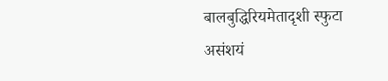बालबुद्धिरियमेतादृशी स्फुटा
असंशयं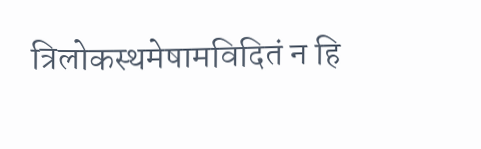त्रिलोकस्थमेषामविदितं न हि